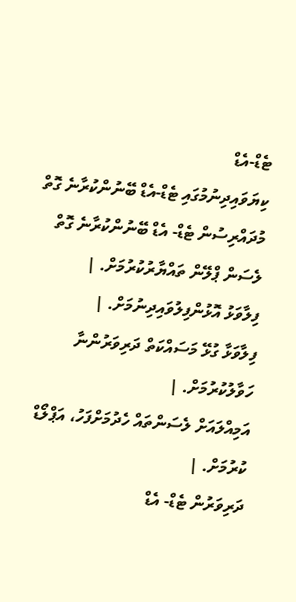ޓެޑް-އެޑް
ކިޔަވައިދިނުމުގައި ޓެޑް-އެޑް ބޭނުންކުރާނެ ގޮތް
މުދައްރިސުން ޓެޑް- އެޑް ބޭނުންކުރާނެ ގޮތް
ލެސަން ޕްލޭން ތައްޔާރުކުރުމަށް. |
ފިލާވަޅު އޮޅުންފިލުވައިދިނުމަށް. |
ފިލާވަޅާ ގުޅޭ މަސައްކަތް ދަރިވަރުންނާ ހަވާލުކުރުމަށް. |
އަމިއްލައަށް ލެސަންތައް ހެދުމަށްފަހު، އަޕްލޯޑް ކުރުމަށް. |
ދަރިވަރުން ޓެޑް- އެޑް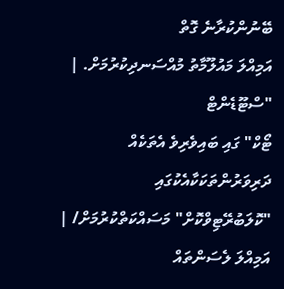ބޭނުންކުރާނެ ގޮތް
އަމިއްލަ މައުލޫމާތު މުއްސަނދިކުރުމަށް. |
"ސްޓޫޑެންޓް
ޓޯކް" ގައި ބައިވެރިވެ އެތަކެއް ދަރިވަރުންތަކަކާއެކުގައި
"ކޮލަބުރޭޓިވްކޮށް" މަސައްކަތްކުރުމަށް/ |
އަމިއްލަ ލެސަންތައް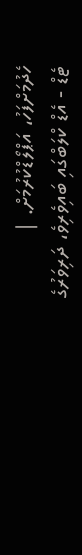ހެދުމަށްފަހު، އަޕްލޯޑްކުރުމަށް. |
ޓެޑް - އެޑް ކްލަބްގައި ބައިވެރިވެ، ދަރިވަރުގެ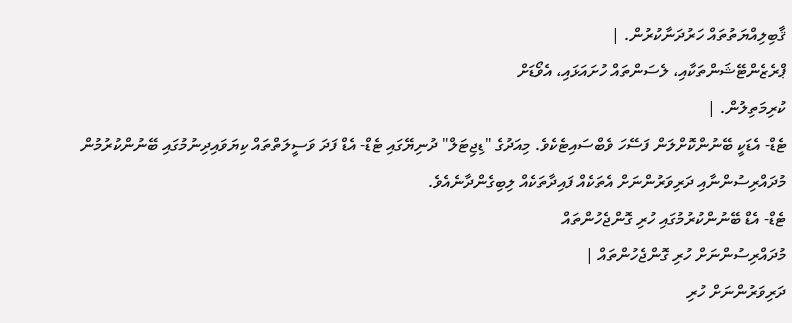ޤާބިލިއްޔަތުތައް ހަރުދަނާކުރުން. |
ޕްރެޒެންޓޭޝަންތަކާއި، ލެސަންތައް ހުށައަޅައި، އެވޯޑަށް
ކުރިމަތިލުން. |
ޓެޑް- އެޑަކީ ބޭނުންކޮށްލަން ފަސޭހަ ވެބްސައިޓެކެވެ. މިއަދުގެ "ޑިޖިޓަލް" ދުނިޔޭގައި ޓެޑް- އެޑް ފަދަ ވަސީލަތްތައް ކިޔަވައިދިނުމުގައި ބޭނުންކުރުމުން މުދައްރިސުންނާއި ދަރިވަރުންނަށް އެތަކެއް ފައިދާތަކެއް ލިބިގެންދާނެއެވެ.
ޓެޑް- އެޑް ބޭނުންކުރުމުގައި ހުރި ގޮންޖެހުންތައް
މުދައްރިސުންނަށް ހުރި ގޮންޖެހުންތައް |
ދަރިވަރުންނަށް ހުރި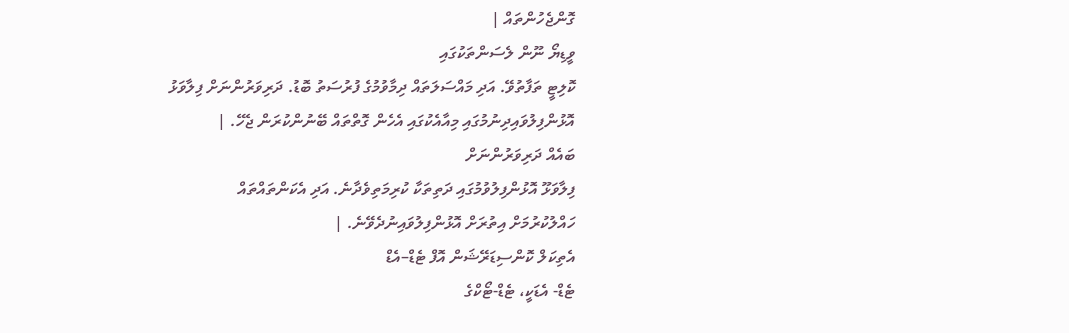ގޮންޖެހުންތައް |
ވީޑިޔޯ ނޫން ލެސަންތަކުގައި
ކޮލިޓީ ތަފާތުވޭ. އަދި މައްސަލަތައް ދިމާވުމުގެ ފުރުސަތު ބޮޑު. ދަރިވަރުންނަށް ފިލާވަޅު
އޮޅުންފިލުވައިދިނުމުގައި މިއާއެކުގައި އެހެން ގޮތްތައް ބޭނުންކުރަން ޖެހޭ. |
ބައެއް ދަރިވަރުންނަށް
ފިލާވަޅޫ އޮޅުންފިލުވުމުގައި ދަތިތަކާ ކުރިމަތިވެދާނެ. އަދި އެކަންތައްތައް
ހައްލުކުރުމަށް އިތުރަށް އޮޅުންފިލުވައިނުދެވޭނެ. |
އެތިކަލް ކޮންސިޑަރޭޝަން އޮފް ޓެޑް–އެޑް
ޓެޑް- އެޑަކީ، ޓެޑް-ޓޯކްގެ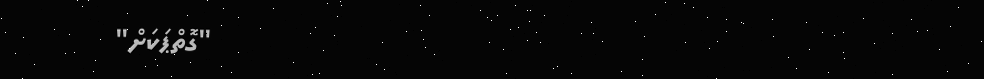"ގޮތްޕަކަށް"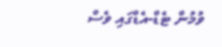ވުމުން ޓެޑް-އެޑްގައި ވެސް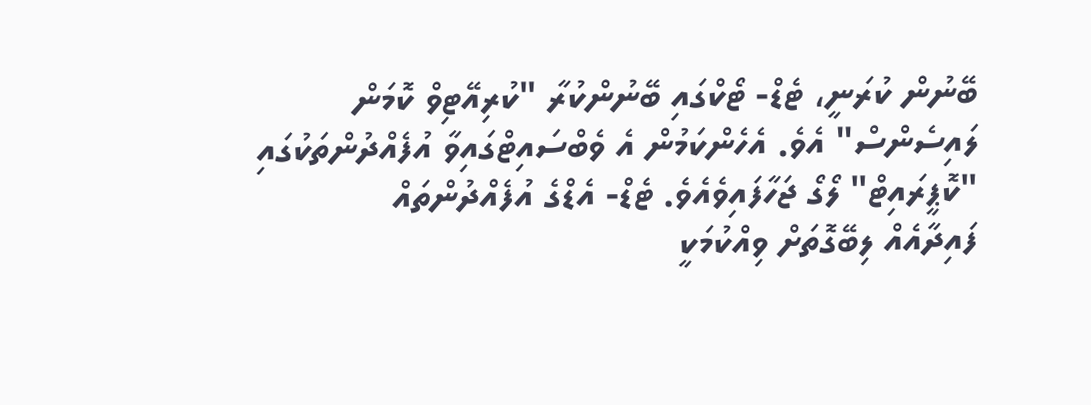ބޭނުން ކުރަނީ، ޓެޑް- ޓޯކްގައި ބޭނުންކުރާ "ކުރިއޭޓިވް ކޮމަން
ލައިސެންސް" އެވެ. އެހެންކަމުން އެ ވެބްސައިޓްގައިވާ އުފެއްދުންތަކުގައި
"ކޮޕީރައިޓް" ލޯގޯ ޖަހާފައިވެއެވެ. ޓެޑް- އެޑްގެ އުފެއްދުންތައް
ފައިދާއެއް ލިބޭގޮތަށް ވިއްކުމަކީ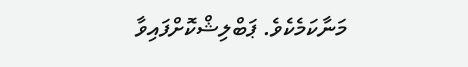މަނާކަމެކެވެ. ޕަބްލިޝްކޮށްފައިވާ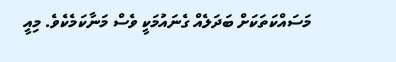މަސައްކަތަކަށް ބަދަލެއް ގެނައުމަކީ ވެސް މަނާކަމެކެވެ. މިއީ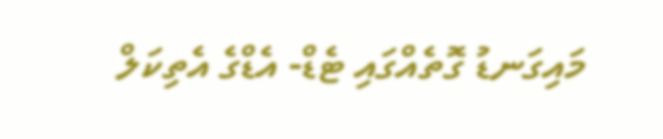މައިގަނޑު ގޮތެއްގައި ޓެޑް- އެޑްގެ އެތިކަލް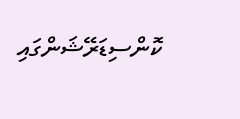ކޮންސިޑަރޭޝަންގައި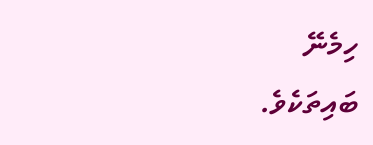ހިމެނޭ
ބައިތަކެވެ.